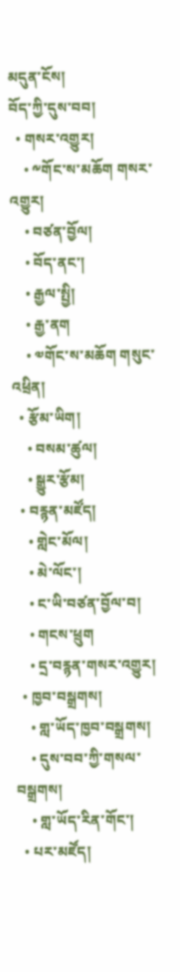མདུན་ངོས།
བོད་ཀྱི་དུས་བབ།
  • གསར་འགྱུར།
    • ༸གོང་ས་མཆོག གསར་འགྱུར།
    • བཙན་བྱོལ།
    • བོད་ནང་།
    • རྒྱལ་སྤྱི།
    • རྒྱ་ནག
    • ༧གོང་ས་མཆོག གསུང་འཕྲིན།
  • རྩོམ་ཡིག།
    • བསམ་ཚུལ།
    • སྒྱུར་རྩོམ།
  • བརྙན་མཛོད།
    • གླེང་མོལ།
    • མེ་ལོང་།
    • ང་ཡི་བཙན་བྱོལ་བ།
    • གངས་ཕྲུག
    • དྲ་བརྙན་གསར་འགྱུར།
  • ཁྱབ་བསྒྲགས།
    • གླ་ཡོད་ཁྱབ་བསྒྲགས།
    • དུས་བབ་ཀྱི་གསལ་བསྒྲགས།
    • གླ་ཡོད་རིན་གོང་།
  • པར་མཛོད།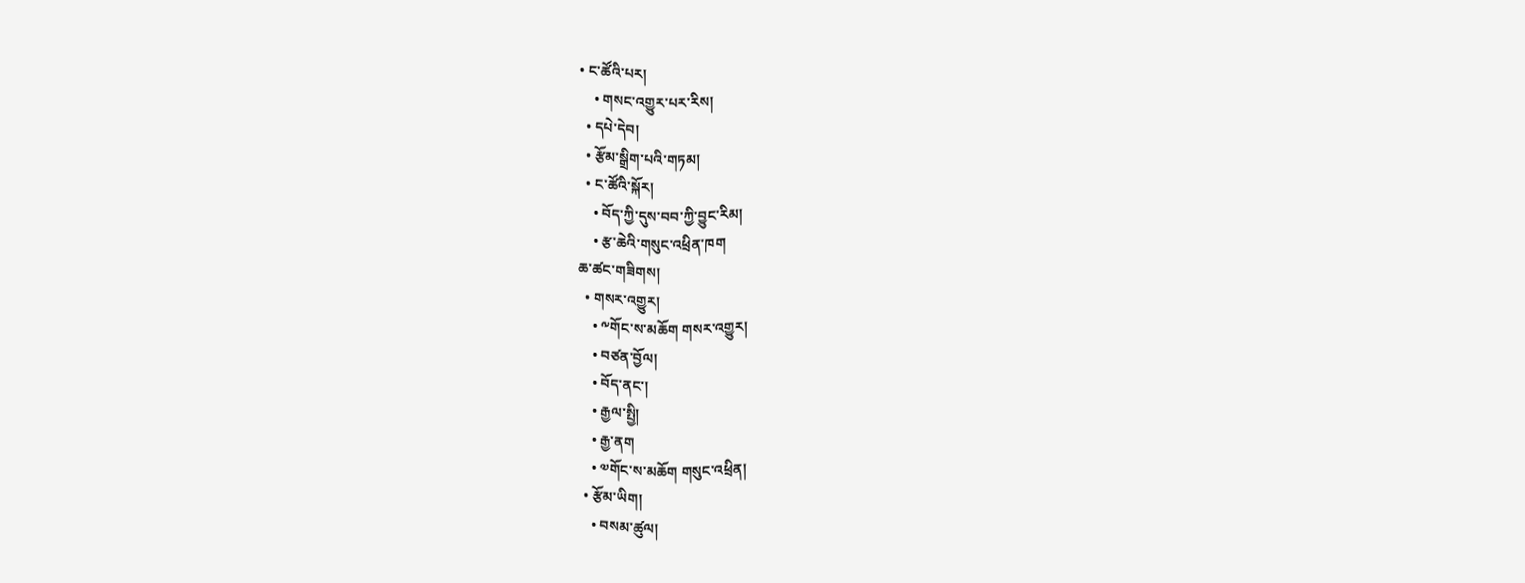• ང་ཚོའི་པར།
    • གསང་འགྱུར་པར་རིས།
  • དཔེ་དེབ།
  • རྩོམ་སྒྲིག་པའི་གཏམ།
  • ང་ཚོའི་སྐོར།
    • བོད་ཀྱི་དུས་བབ་ཀྱི་བྱུང་རིམ།
    • རྩ་ཆེའི་གསུང་འཕྲིན་ཁག
ཆ་ཚང་གཟིགས།
  • གསར་འགྱུར།
    • ༸གོང་ས་མཆོག གསར་འགྱུར།
    • བཙན་བྱོལ།
    • བོད་ནང་།
    • རྒྱལ་སྤྱི།
    • རྒྱ་ནག
    • ༧གོང་ས་མཆོག གསུང་འཕྲིན།
  • རྩོམ་ཡིག།
    • བསམ་ཚུལ།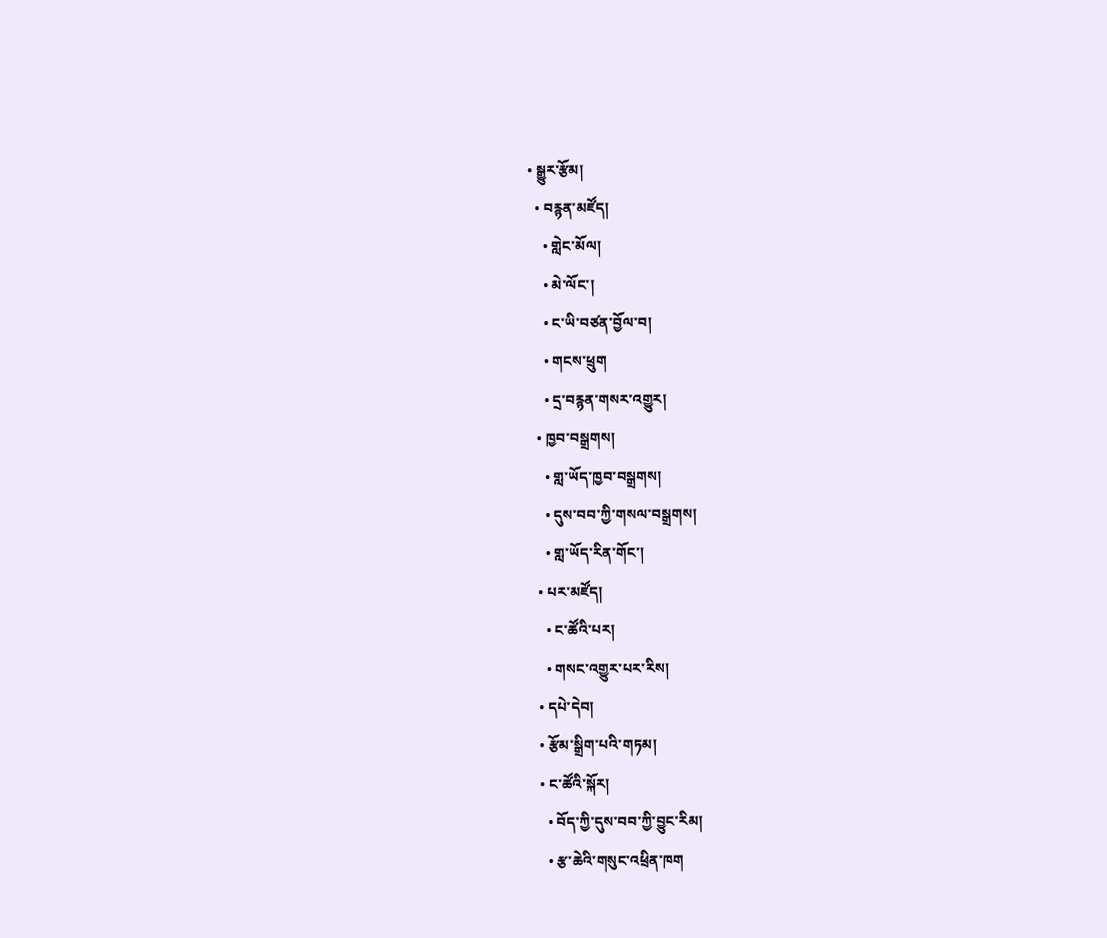• སྒྱུར་རྩོམ།
  • བརྙན་མཛོད།
    • གླེང་མོལ།
    • མེ་ལོང་།
    • ང་ཡི་བཙན་བྱོལ་བ།
    • གངས་ཕྲུག
    • དྲ་བརྙན་གསར་འགྱུར།
  • ཁྱབ་བསྒྲགས།
    • གླ་ཡོད་ཁྱབ་བསྒྲགས།
    • དུས་བབ་ཀྱི་གསལ་བསྒྲགས།
    • གླ་ཡོད་རིན་གོང་།
  • པར་མཛོད།
    • ང་ཚོའི་པར།
    • གསང་འགྱུར་པར་རིས།
  • དཔེ་དེབ།
  • རྩོམ་སྒྲིག་པའི་གཏམ།
  • ང་ཚོའི་སྐོར།
    • བོད་ཀྱི་དུས་བབ་ཀྱི་བྱུང་རིམ།
    • རྩ་ཆེའི་གསུང་འཕྲིན་ཁག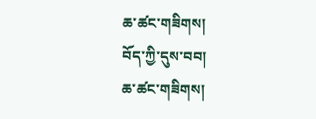ཆ་ཚང་གཟིགས།
བོད་ཀྱི་དུས་བབ།
ཆ་ཚང་གཟིགས།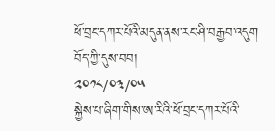ཕོ་བྲང་དཀར་པོའི་མདུན་ནས་རང་ཤི་བརྒྱབ་འདུག
བོད་ཀྱི་དུས་བབ།
༢༠༡༨/༠༣/༠༥
སྐྱེས་པ་ཞིག་གིས་ཨ་རིའི་ཕོ་བྲང་དཀར་པོའི་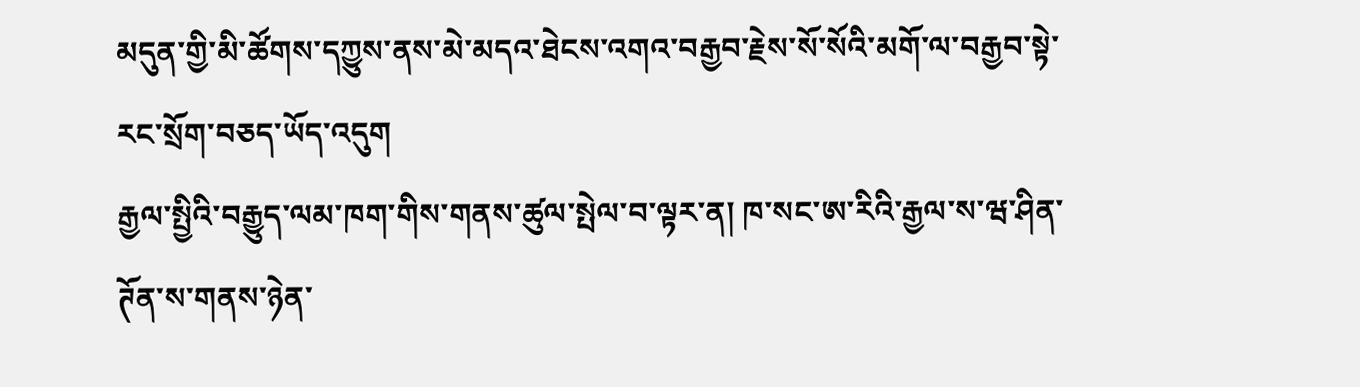མདུན་གྱི་མི་ཚོགས་དཀྱུས་ནས་མེ་མདའ་ཐེངས་འགའ་བརྒྱབ་རྗེས་སོ་སོའི་མགོ་ལ་བརྒྱབ་སྟེ་རང་སྲོག་བཅད་ཡོད་འདུག
རྒྱལ་སྤྱིའི་བརྒྱུད་ལམ་ཁག་གིས་གནས་ཚུལ་སྤེལ་བ་ལྟར་ན། ཁ་སང་ཨ་རིའི་རྒྱལ་ས་ཝ་ཤིན་ཊོན་ས་གནས་ཉེན་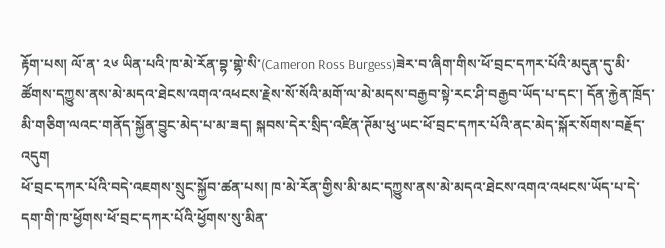རྟོག་པས། ལོ་ན་ ༢༦ ཡིན་པའི་ཁ་མེ་རོན་བྷ་གྷེ་སི་(Cameron Ross Burgess)ཟེར་བ་ཞིག་གིས་ཕོ་བྲང་དཀར་པོའི་མདུན་དུ་མི་ཚོགས་དཀྱུས་ནས་མེ་མདའ་ཐེངས་འགའ་འཕངས་རྗེས་སོ་སོའི་མགོ་ལ་མེ་མདས་བརྒྱབ་སྟེ་རང་ཤི་བརྒྱབ་ཡོད་པ་དང་། དོན་རྐྱེན་ཁྲོད་མི་གཅིག་ལའང་གནོད་སྐྱོན་བྱུང་མེད་པ་མ་ཟད། སྐབས་དེར་སྲིད་འཛིན་ཊོམ་ཕུ་ཡང་ཕོ་བྲང་དཀར་པོའི་ནང་མེད་སྐོར་སོགས་བརྗོད་འདུག
ཕོ་བྲང་དཀར་པོའི་བདེ་འཇགས་སྲུང་སྐྱོབ་ཚན་པས། ཁ་མེ་རོན་གྱིས་མི་མང་དཀྱུས་ནས་མེ་མདའ་ཐེངས་འགའ་འཕངས་ཡོད་པ་དེ་དག་གི་ཁ་ཕྱོགས་ཕོ་བྲང་དཀར་པོའི་ཕྱོགས་སུ་མིན་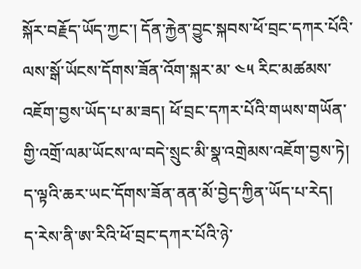སྐོར་བརྗོད་ཡོད་ཀྱང་། དོན་རྐྱེན་བྱུང་སྐབས་ཕོ་བྲང་དཀར་པོའི་ལས་སྒོ་ཡོངས་དོགས་ཟོན་འོག་སྐར་མ་ ༤༥ རིང་མཚམས་འཇོག་བྱས་ཡོད་པ་མ་ཟད། ཕོ་བྲང་དཀར་པོའི་གཡས་གཡོན་གྱི་འགྲོ་ལམ་ཡོངས་ལ་བདེ་སྲུང་མི་སྣ་འགྲེམས་འཇོག་བྱས་ཏེ།  ད་ལྟའི་ཆར་ཡང་དོགས་ཟོན་ནན་མོ་བྱེད་ཀྱིན་ཡོད་པ་རེད།
ད་རེས་ནི་ཨ་རིའི་ཕོ་བྲང་དཀར་པོའི་ཉེ་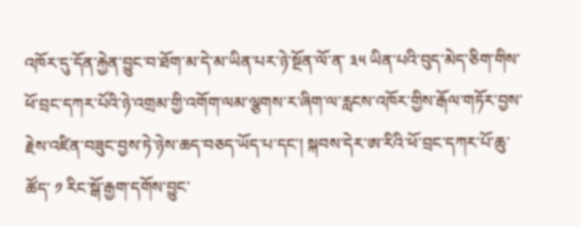འཁོར་དུ་དོན་རྐྱེན་བྱུང་བ་ཐོག་མ་དེ་མ་ཡིན་པར་ཉེ་སྔོན་ལོ་ན་ ༣༥ ཡིན་པའི་བུད་མེད་ཅིག་གིས་ཕོ་བྲང་དཀར་པོའི་ཉེ་འགྲམ་གྱི་འགོག་ལམ་ལྕགས་ར་ཞིག་ལ་རླངས་འཁོར་གྱིས་རྒོལ་གཏོར་བྱས་རྗེས་འཛིན་བཟུང་བྱས་ཏེ་ཉེས་ཆད་བཅད་ཡོད་པ་དང་། སྐབས་དེར་ཨ་རིའི་ཕོ་བྲང་དཀར་པོ་ཆུ་ཚོད་ ༡ རིང་སྒོ་རྒྱག་དགོས་བྱུང་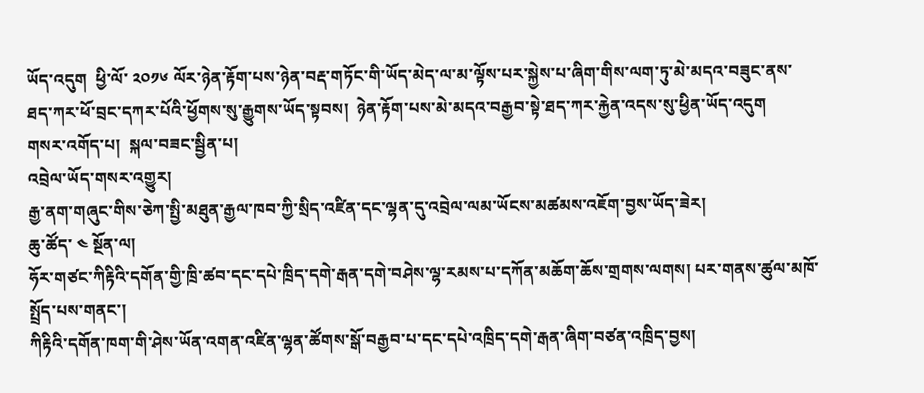ཡོད་འདུག  ཕྱི་ལོ་ ༢༠༡༦ ལོར་ཉེན་རྟོག་པས་ཉེན་བརྡ་གཏོང་གི་ཡོད་མེད་ལ་མ་ལྟོས་པར་སྐྱེས་པ་ཞིག་གིས་ལག་ཏུ་མེ་མདའ་བཟུང་ནས་ཐད་ཀར་ཕོ་བྲང་དཀར་པོའི་ཕྱོགས་སུ་རྒྱུགས་ཡོད་སྟབས།  ཉེན་རྟོག་པས་མེ་མདའ་བརྒྱབ་སྟེ་ཐད་ཀར་རྐྱེན་འདས་སུ་ཕྱིན་ཡོད་འདུག
གསར་འགོད་པ།  སྐལ་བཟང་སྦྱིན་པ།
འབྲེལ་ཡོད་གསར་འགྱུར།
རྒྱ་ནག་གཞུང་གིས་ཅེཀ་སྤྱི་མཐུན་རྒྱལ་ཁབ་ཀྱི་སྲིད་འཛིན་དང་ལྷན་དུ་འབྲེལ་ལམ་ཡོངས་མཚམས་འཇོག་བྱས་ཡོད་ཟེར།
ཆུ་ཚོད་ ༤ སྔོན་ལ།
ཧོར་གཙང་ཀིརྟིའི་དགོན་གྱི་ཁྲི་ཚབ་དང་དཔེ་ཁྲིད་དགེ་རྒན་དགེ་བཤེས་ལྷ་རམས་པ་དཀོན་མཆོག་ཆོས་གྲགས་ལགས། པར་གནས་ཚུལ་མཁོ་སྤྲོད་པས་གནང་།
ཀིརྟིའི་དགོན་ཁག་གི་ཤེས་ཡོན་འགན་འཛིན་ལྷན་ཚོགས་སྒོ་བརྒྱབ་པ་དང་དཔེ་འཁྲིད་དགེ་རྒན་ཞིག་བཙན་འཁྲིད་བྱས།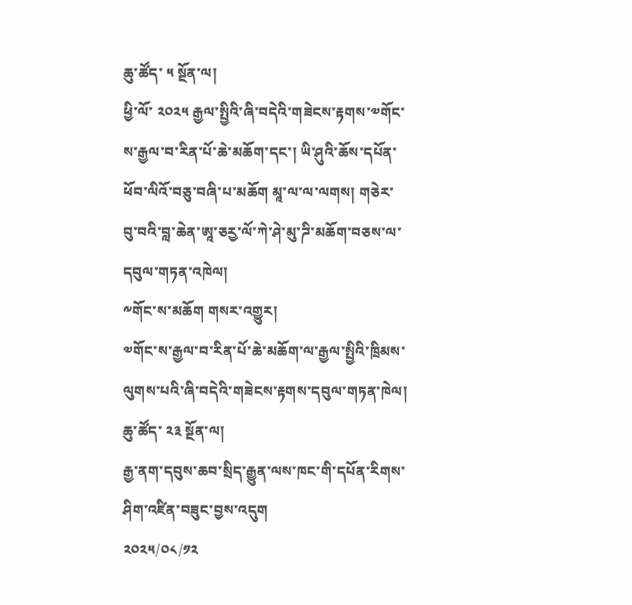ཆུ་ཚོད་ ༥ སྔོན་ལ།
ཕྱི་ལོ་ ༢༠༢༥ རྒྱལ་སྤྱིའི་ཞི་བདེའི་གཟེངས་རྟགས་༧གོང་ས་རྒྱལ་བ་རིན་པོ་ཆེ་མཆོག་དང་། ཡི་ཤུའི་ཆོས་དཔོན་ཕོབ་ལིའོ་བཅུ་བཞི་པ་མཆོག མཱ་ལ་ལ་ལགས། གཅེར་བུ་བའི་བླ་ཆེན་ཨཱ་ཅརྱ་ལོ་ཀེ་ཤེ་མུ་ཌི་མཆོག་བཅས་ལ་དབུལ་གཏན་འཁེལ།
༸གོང་ས་མཆོག གསར་འགྱུར།
༧གོང་ས་རྒྱལ་བ་རིན་པོ་ཆེ་མཆོག་ལ་རྒྱལ་སྤྱིའི་ཁྲིམས་ལུགས་པའི་ཞི་བདེའི་གཟེངས་རྟགས་དབུལ་གཏན་ཁེལ།
ཆུ་ཚོད་ ༢༣ སྔོན་ལ།
རྒྱ་ནག་དབུས་ཆབ་སྲིད་རྒྱུན་ལས་ཁང་གི་དཔོན་རིགས་ཤིག་འཛིན་བཟུང་བྱས་འདུག
༢༠༢༥/༠༨/༡༢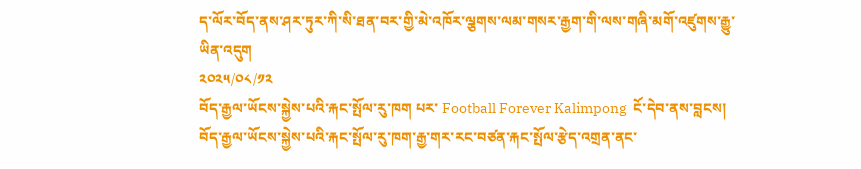ད་ལོར་བོད་ནས་ཤར་ཏུར་ཀི་སི་ཐན་བར་གྱི་མེ་འཁོར་ལྕགས་ལམ་གསར་རྒྱག་གི་ལས་གཞི་མགོ་འཛུགས་རྒྱུ་ཡིན་འདུག
༢༠༢༥/༠༨/༡༢
བོད་རྒྱལ་ཡོངས་སྐྱེས་པའི་རྐང་སྤོལ་རུ་ཁག པར་ Football Forever Kalimpong  ངོ་དེབ་ནས་བླངས།
བོད་རྒྱལ་ཡོངས་སྐྱེས་པའི་རྐང་སྤོལ་རུ་ཁག་རྒྱ་གར་རང་བཙན་རྐང་སྤོལ་རྩེད་འགྲན་ནང་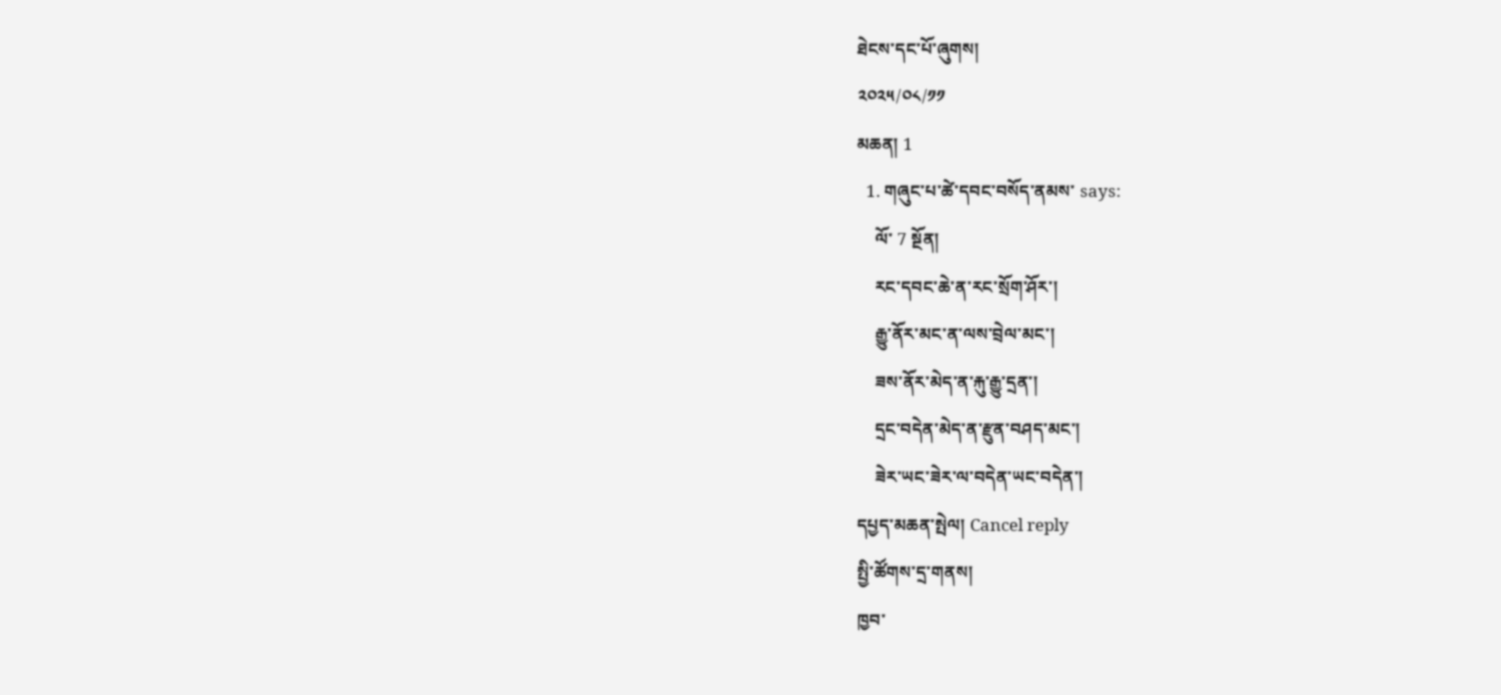ཐེངས་དང་པོ་ཞུགས།
༢༠༢༥/༠༨/༡༡
མཆན། 1
  1. གཞུང་པ་ཚེ་དབང་བསོད་ནམས་ says:
    ལོ་ 7 སྔོན།
    རང་དབང་ཆེ་ན་རང་སྲོག་ཤོར་།
    རྒྱུ་ནོར་མང་ན་ལས་བྲེལ་མང་།
    ཟས་ནོར་མེད་ན་རྐུ་རྒྱུ་དྲན་།
    དྲང་བདེན་མེད་ན་རྫུན་བཤད་མང་།
    ཟེར་ཡང་ཟེར་ལ་བདེན་ཡང་བདེན་།
དཔྱད་མཆན་སྤེལ། Cancel reply
སྤྱི་ཚོགས་དྲ་གནས།
ཁྱབ་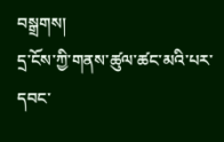བསྒྲགས།
དྲ་ངོས་ཀྱི་གནས་ཚུལ་ཚང་མའི་པར་དབང་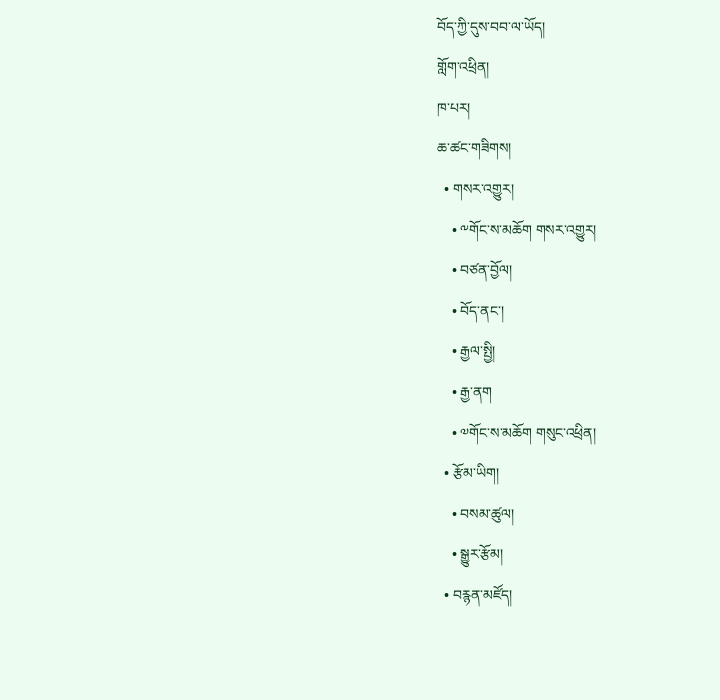བོད་ཀྱི་དུས་བབ་ལ་ཡོད།
གློག་འཕྲིན།
ཁ་པར།
ཆ་ཚང་གཟིགས།
  • གསར་འགྱུར།
    • ༸གོང་ས་མཆོག གསར་འགྱུར།
    • བཙན་བྱོལ།
    • བོད་ནང་།
    • རྒྱལ་སྤྱི།
    • རྒྱ་ནག
    • ༧གོང་ས་མཆོག གསུང་འཕྲིན།
  • རྩོམ་ཡིག།
    • བསམ་ཚུལ།
    • སྒྱུར་རྩོམ།
  • བརྙན་མཛོད།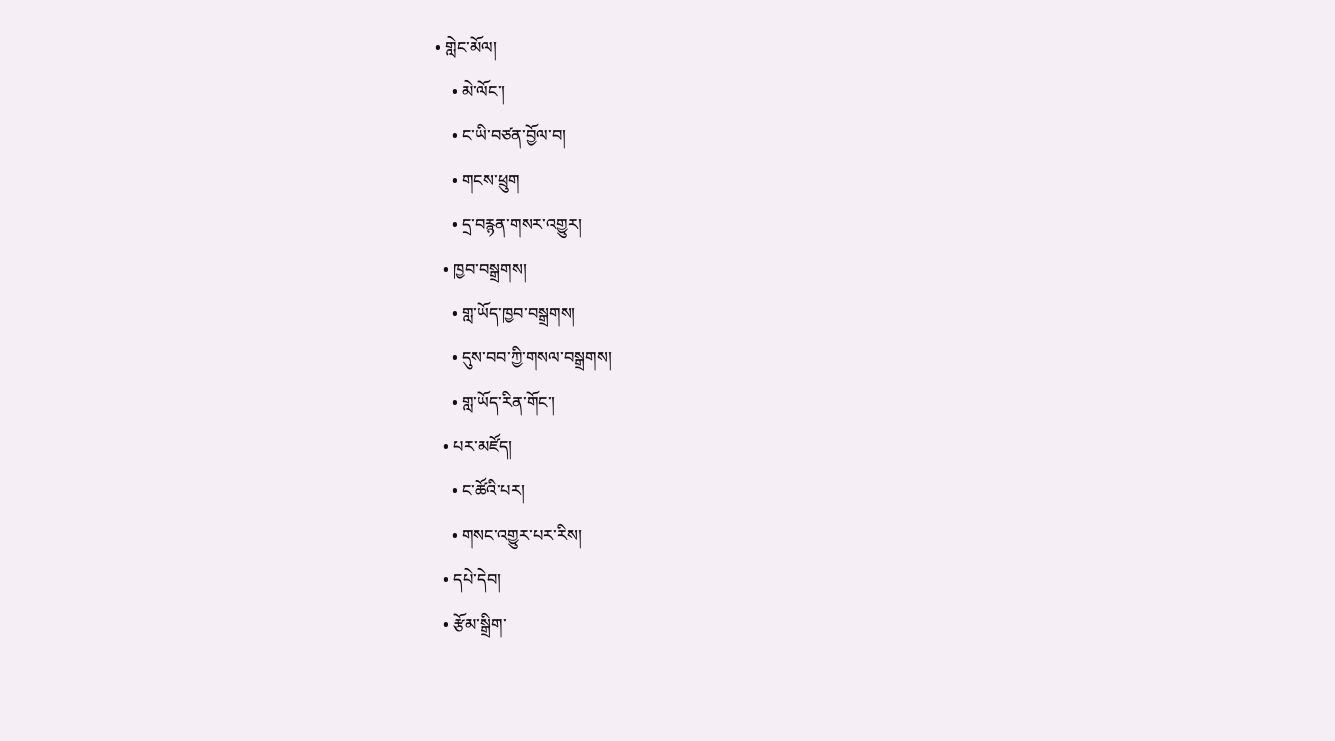• གླེང་མོལ།
    • མེ་ལོང་།
    • ང་ཡི་བཙན་བྱོལ་བ།
    • གངས་ཕྲུག
    • དྲ་བརྙན་གསར་འགྱུར།
  • ཁྱབ་བསྒྲགས།
    • གླ་ཡོད་ཁྱབ་བསྒྲགས།
    • དུས་བབ་ཀྱི་གསལ་བསྒྲགས།
    • གླ་ཡོད་རིན་གོང་།
  • པར་མཛོད།
    • ང་ཚོའི་པར།
    • གསང་འགྱུར་པར་རིས།
  • དཔེ་དེབ།
  • རྩོམ་སྒྲིག་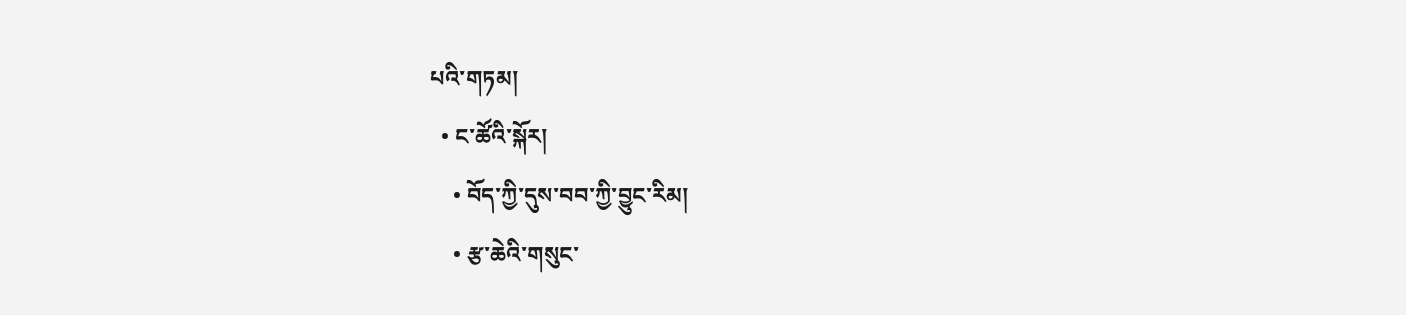པའི་གཏམ།
  • ང་ཚོའི་སྐོར།
    • བོད་ཀྱི་དུས་བབ་ཀྱི་བྱུང་རིམ།
    • རྩ་ཆེའི་གསུང་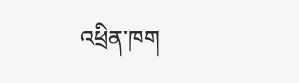འཕྲིན་ཁག